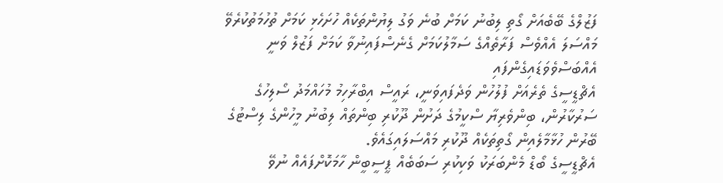ފަޒުލްގެ ބޭބެއަށް ގޯތި ލިބުނު ކަމަށް ބުނެ ވަގު ލިޔުންތަކެއް ހުށަހެޅި ކަމަށް ތުހުމަތުކުރެވޭ މައްސަލަ އެއްވެސް ފަރާތެއްގެ ސަމާލުކަމަށް ގެނެސްފައިނުވާ ކަމަށް ފަޒުލް ވަނީ އެއްބަސްވެވަޑައިގެންފައި
އެޗްޑީސީގެ ތެރެއަށް ފުލުހުން ވަދެފައިވަނީ، ރައީސް އިބްރާހިމު މުހައްމަދު ސޯލިހުގެ ސަރުކާރުން، ބިންވެރިޔާ ސްކީމުގެ ދަށުން ދޫކުރި ބިންތައް ލިބުނު މީހުންގެ ލިސްޓުގެ ބޭރުން ހުޅާމާލެއިން ގޯތިތަކެއް ދޫކުރި މައްސަލައިގައެވެ.
އެޗްޑީސީގެ ބޯޑް މެންބަރަކު ވަކިކުރި ސަބަބެއް ޕީސީބީން ހާމަކޮށްފައެއް ނުވޭ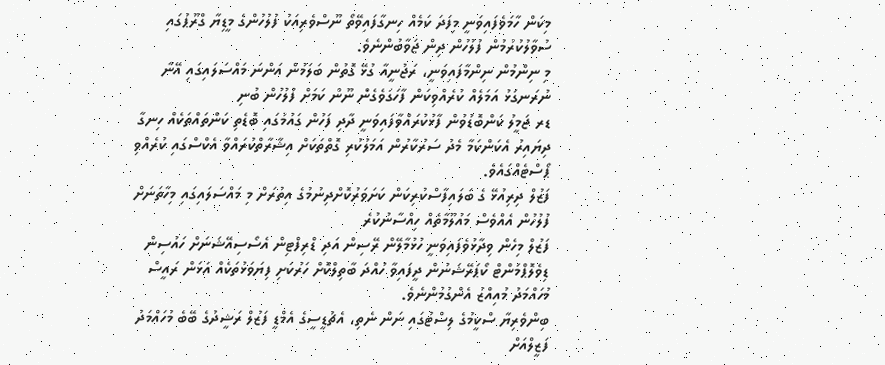މިކަން ހާމަވެފައިވަނީ މިފަދަ ކަމެއް ހިނގާފައިވޭތޯ ނޫސްވެރިއަކު ފުލުހުންގެ މީޑިޔާ ގްރޫޕުގައި ސުވާލުކުރުމުން ފުލުހުން ދިން ޖަވާބުންނެވެ.
މި ނިންމުން ނިންމާފައިވަނީ، ރަޖުނީއާ ގުޅޭ ގޮތުން ބަލަމުން އަންނަ މައްސަލައިގައި އޭނާ ނުރަނގަޅު އަމަލެއް ކުރެއްވިކަން ފާހަގަވެގެން ނޫން ކަމަށް ފުލުހުން ބުނި
ޑރ ޖަމީލު ކަންބޮޑުވުން ފާޅުކުރައްވާފައިވަނީ ދާދި ފަހުން ގައުމުގައި ބޮޑެތި ކަންތައްތަކެއް ހިނގާ ދިޔައިރު އެކަންކަމާ މެދު ސަރުކާރުން އަމަލުކުރި ގޮތްތަކަށް އިޝާރާތްކުރައްވާ އެކްސްގައި ކުރެއްވި ޕޯސްޓެއްގައެވެ.
ފަޒުލް ދިރިއުޅޭ ގެ ބަލައިފާސްކުރިކަން ކަށަވަރުކޮށްދިނުމުގެ އިތުރަށް މި މައްސަލައިގައި މިހާތަނަށް ފުލުހުން އެއްވެސް މައުލޫމާތެއް ހިއްސާނުކުރެ
ފަޒުލް މިހެން ވިދާޅުވެފައިވަނީ ހުޅުމާލޭން ރޭސިން އަދި ޑްރިފްޓިން އެސޯސިއޭޝަނަށް ހައުސިން ޑިވެލޮޕްމަންޓް ކޯޕަރޭޝަނުން ދީފައިވާ ހުއްދަ ބާތިލްކޮށް ހަރުކަށި ފިޔަވަޅުތަކެއް އަޅަން ރައީސް މުހައްމަދު މުއިއްޒު އެންގުމުންނެވެ.
ބިންވެރިޔާ ސްކީމުގެ ލިސްޓުގައި ނަން ނެތި، އެޗުޑީސީގެ އެމްޑީ ފަޒުލް ރަޝީދުގެ ބޭބެ މުހައްމަދު ފަޒީލްއަށް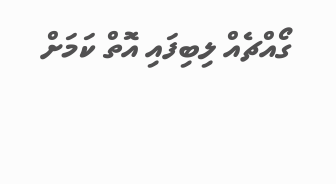ގޯއްޗެއް ލިބިފައި އޮތް ކަމަށް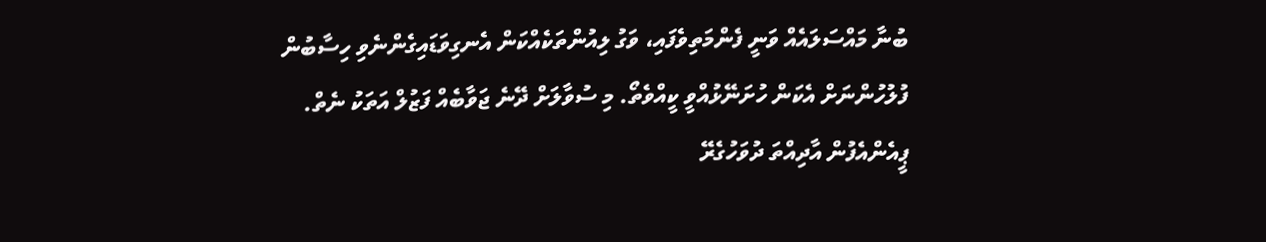ބުނާ މައްސަލައެއް ވަނީ ފެންމަތިވެފައި، ވަގު ލިއުންތަކެއްކަން އެނގިވަޑައިގެންނެވި ހިސާބުން ފުލުހުންނަށް އެކަން ހުށަނޭޅުއްވީ ކީއްވެތޯ. މި ސުވާލަށް ދޭނެ ޖަވާބެއް ފަޒުލް އަތަކު ނެތް.
ޕީއެންއެފުން އާދިއްތަ ދުވަހުގެރޭ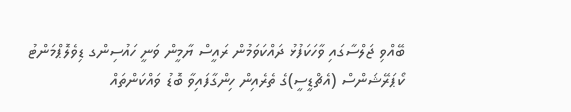ބޭއްވި ޖަލްސާގައި ވާހަކަފުޅު ދައްކަވަމުން ރައީސް ޔާމީން ވަނީ ހައުސިންގ ޑިވެލޮޕްމަންޓު ކޯޕަރޭޝަންސް (އެޗްޑީސީ)ގެ ތެރެއިން ހިންގާފައިވާ ބޮޑު ވައްކަންތައް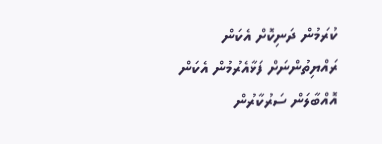ކުރަމުން ދަނިކޮށް އެކަން ރައްޔިތުންނަށް ފަޅާއެރުމުން އެކަން އޮއްބާލަން ސަރުކާރުން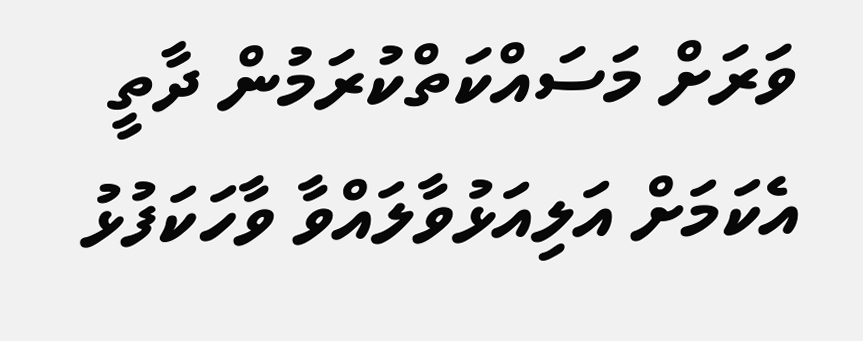ވަރަށް މަސައްކަތްކުރަމުން ދާތީ އެކަމަށް އަލިއަޅުވާލައްވާ ވާހަކަފުޅު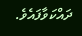ދައްކަވާފައެވެ.